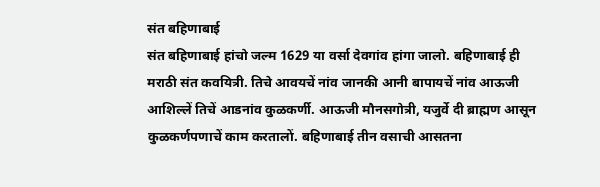संत बहिणाबाई
संत बहिणाबाई हांचो जल्म 1629 या वर्सा देवगांव हांगा जालो. बहिणाबाई ही मराठी संत कवयित्री. तिचे आवयचें नांव जानकी आनी बापायचें नांव आऊजी आशिल्लें तिचें आडनांव कुळकर्णी. आऊजी मौनसगोत्री, यजुर्वे दी ब्राह्मण आसून कुळकर्णपणाचें काम करतालों. बहिणाबाई तीन वसाची आसतना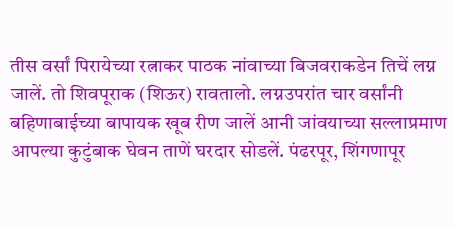तीस वर्सां पिरायेच्या रत्नाकर पाठक नांवाच्या बिजवराकडेन तिचें लग्न जालें. तो शिवपूराक (शिऊर) रावतालो. लग्नउपरांत चार वर्सांनी बहिणाबाईच्या बापायक खूब रीण जालें आनी जांवयाच्या सल्लाप्रमाण आपल्या कुटुंबाक घेवन ताणें घरदार सोडलें. पंढरपूर, शिंगणापूर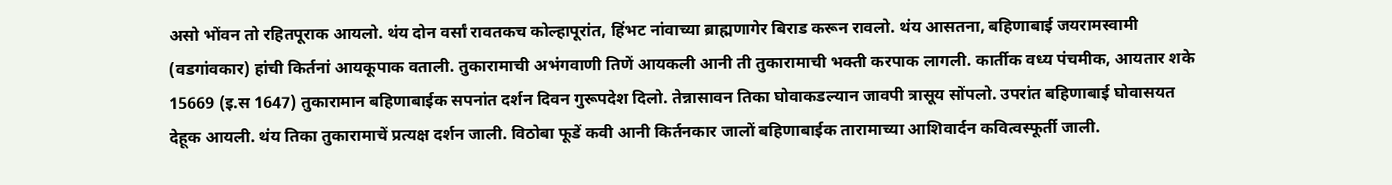असो भोंवन तो रहितपूराक आयलो. थंय दोन वर्सां रावतकच कोल्हापूरांत, हिंभट नांवाच्या ब्राह्मणागेर बिराड करून रावलो. थंय आसतना, बहिणाबाई जयरामस्वामी (वडगांवकार) हांची किर्तनां आयकूपाक वताली. तुकारामाची अभंगवाणी तिणें आयकली आनी ती तुकारामाची भक्ती करपाक लागली. कार्तीक वध्य पंचमीक, आयतार शके 15669 (इ.स 1647) तुकारामान बहिणाबाईक सपनांत दर्शन दिवन गुरूपदेश दिलो. तेन्नासावन तिका घोवाकडल्यान जावपी त्रासूय सोंपलो. उपरांत बहिणाबाई घोवासयत देहूक आयली. थंय तिका तुकारामाचें प्रत्यक्ष दर्शन जाली. विठोबा फूडें कवी आनी किर्तनकार जालों बहिणाबाईक तारामाच्या आशिवार्दन कवित्वस्फूर्ती जाली.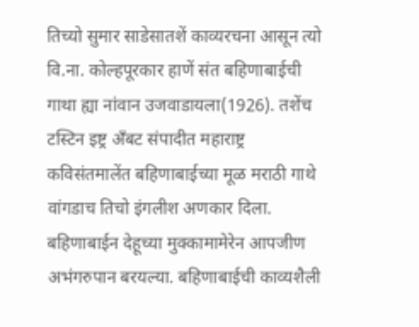तिच्यो सुमार साडेसातशें काव्यरचना आसून त्यो वि.ना. कोल्हपूरकार हाणें संत बहिणाबाईची गाथा ह्या नांवान उजवाडायला(1926). तशेंच टस्टिन इष्ट्र अँबट संपादीत महाराष्ट्र कविसंतमालेंत बहिणाबाईच्या मूळ मराठी गाथे वांगडाच तिचो इंगलीश अणकार दिला. बहिणाबाईन देहूच्या मुक्कामामेरेन आपजीण अभंगरुपान बरयल्या. बहिणाबाईची काव्यशैली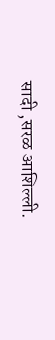सादी ,सरळ आशिल्ली.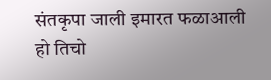संतकृपा जाली इमारत फळाआली हो तिचो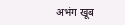अभंग खूब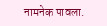नामनेक पावला.